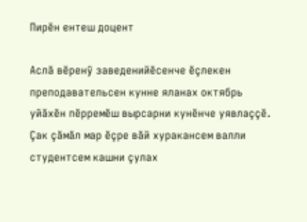Пирĕн ентеш доцент

Аслă вĕренÿ заведенийĕсенче ĕçлекен преподавательсен кунне яланах октябрь уйăхĕн пĕрремĕш вырсарни кунĕнче уявлаççĕ. Çак çăмăл мар ĕçре вăй хуракансем валли студентсем кашни çулах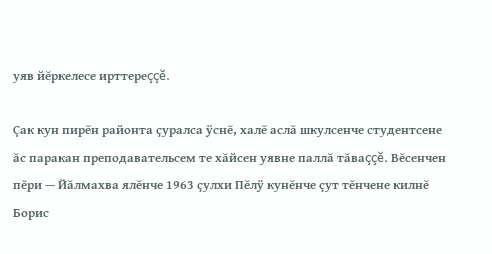уяв йĕркелесе ирттереççĕ.

Çак кун пирĕн районта çуралса ÿснĕ, халĕ аслă шкулсенче студентсене ăс паракан преподавательсем те хăйсен уявне паллă тăваççĕ. Вĕсенчен пĕри — Йăлмахва ялĕнче 1963 çулхи Пĕлÿ кунĕнче çут тĕнчене килнĕ Борис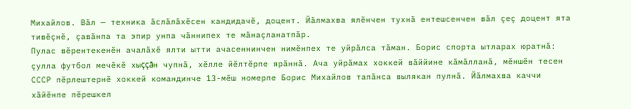Михайлов. Вăл — техника ăслăлăхĕсен кандидачĕ, доцент. Йăлмахва ялĕнчен тухнă ентешсенчен вăл çеç доцент ята тивĕçнĕ, çавăнпа та эпир унпа чăннипех те мăнаçланатпăр.
Пулас вĕрентекенĕн ачалăхĕ ялти ытти ачасеннинчен нимĕнпех те уйрăлса тăман. Борис спорта ытларах юратнă: çулла футбол мечĕкĕ хыççăн чупнă, хĕлле йĕлтĕрпе ярăннă. Ача уйрăмах хоккей вăййине кăмăлланă, мĕншĕн тесен СССР пĕрлештернĕ хоккей командинче 13-мĕш номерпе Борис Михайлов тапăнса вылякан пулнă. Йăлмахва каччи хăйĕнпе пĕрешкел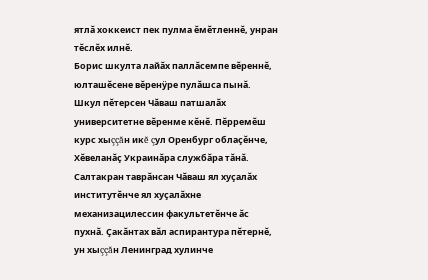ятлă хоккеист пек пулма ĕмĕтленнĕ, унран тĕслĕх илнĕ.
Борис шкулта лайăх паллăсемпе вĕреннĕ, юлташĕсене вĕренÿре пулăшса пынă. Шкул пĕтерсен Чăваш патшалăх университетне вĕренме кĕнĕ. Пĕрремĕш курс хыççăн икĕ çул Оренбург облаçĕнче, Хĕвеланăç Украинăра службăра тăнă. Салтакран таврăнсан Чăваш ял хуçалăх институтĕнче ял хуçалăхне механизацилессин факультетĕнче ăс пухнă. Çакăнтах вăл аспирантура пĕтернĕ, ун хыççăн Ленинград хулинче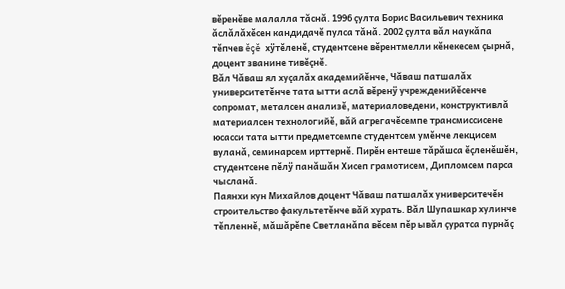вĕренĕве малалла тăснă. 1996 çулта Борис Васильевич техника ăслăлăхĕсен кандидачĕ пулса тăнă. 2002 çулта вăл наукăпа тĕпчев ĕçĕ хÿтĕленĕ, студентсене вĕрентмелли кĕнекесем çырнă, доцент званине тивĕçнĕ.
Вăл Чăваш ял хуçалăх академийĕнче, Чăваш патшалăх университетĕнче тата ытти аслă вĕренÿ учрежденийĕсенче сопромат, металсен анализĕ, материаловедени, конструктивлă материалсен технологийĕ, вăй агрегачĕсемпе трансмиссисене юсасси тата ытти предметсемпе студентсем умĕнче лекцисем вуланă, семинарсем ирттернĕ. Пирĕн ентеше тăрăшса ĕçленĕшĕн, студентсене пĕлÿ панăшăн Хисеп грамотисем, Дипломсем парса чысланă.
Паянхи кун Михайлов доцент Чăваш патшалăх университечĕн строительство факультетĕнче вăй хурать. Вăл Шупашкар хулинче тĕпленнĕ, мăшăрĕпе Светланăпа вĕсем пĕр ывăл çуратса пурнăç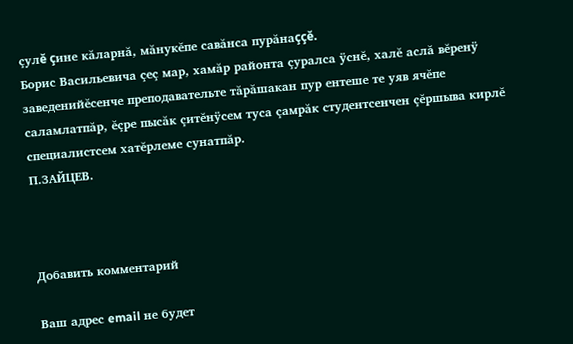çулĕ çине кăларнă, мăнукĕпе савăнса пурăнаççĕ.
Борис Васильевича çеç мар, хамăр районта çуралса ÿснĕ, халĕ аслă вĕренÿ заведенийĕсенче преподавательте тăрăшакан пур ентеше те уяв ячĕпе саламлатпăр, ĕçре пысăк çитĕнÿсем туса çамрăк студентсенчен çĕршыва кирлĕ специалистсем хатĕрлеме сунатпăр.
П.ЗАЙЦЕВ.



Добавить комментарий

Ваш адрес email не будет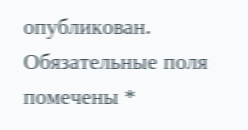опубликован. Обязательные поля помечены *